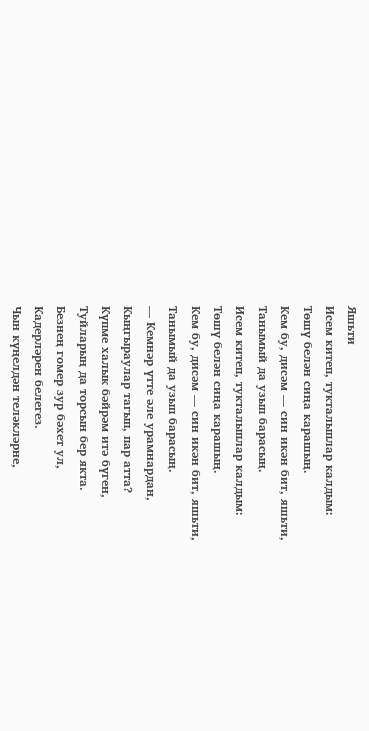Яшьти
Исем китеп, тукталыплар калдым:
Төшү белән сиңа карашың.
Кем бу, дисәм — син икән бит, яшьти,
Танымый да узып барасың.
Исем китеп, тукталыплар калдым:
Төшү белән сиңа карашың.
Кем бу, дисәм — син икән бит, яшьти,
Танымый да узып барасың.
— Кемнәр үтте әле урамнардан,
Кыңгыраулар тагып, пар атта?
Күпме халык бәйрәм итә бүген,
Туйларың да торсын бер якта.
Безнең гомер зур бәхет ул,
Кадерләрен белегез.
Чын күңелдән теләкләрне,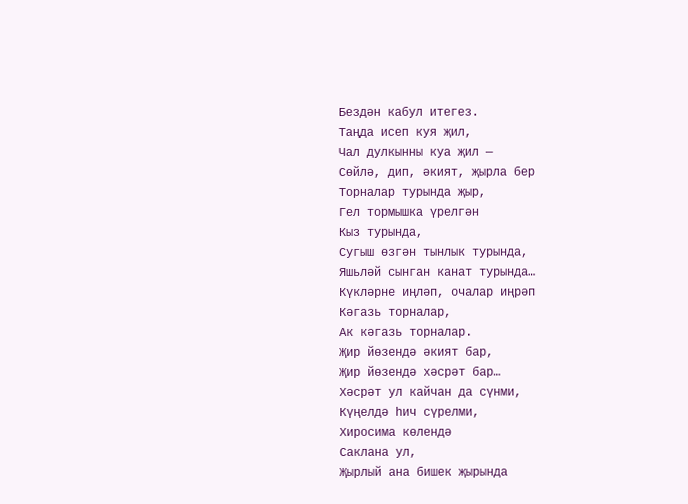Бездән кабул итегез.
Таңда исеп куя җил,
Чал дулкынны куа җил —
Сөйлә, дип, әкият, җырла бер
Торналар турында җыр,
Гел тормышка үрелгән
Кыз турында,
Сугыш өзгән тынлык турында,
Яшьләй сынган канат турында…
Күкләрне иңләп, очалар иңрәп
Кәгазь торналар,
Ак кәгазь торналар.
Җир йөзендә әкият бар,
Җир йөзендә хәсрәт бар…
Хәсрәт ул кайчан да сүнми,
Күңелдә һич сүрелми,
Хиросима көлендә
Саклана ул,
Җырлый ана бишек җырында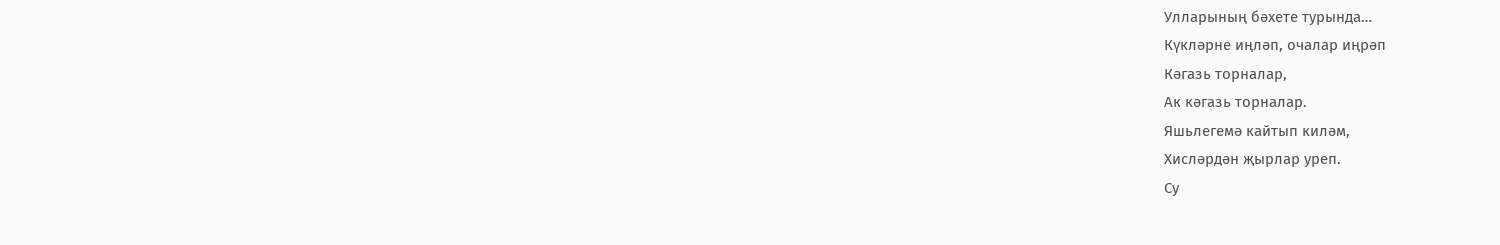Улларының бәхете турында…
Күкләрне иңләп, очалар иңрәп
Кәгазь торналар,
Ак кәгазь торналар.
Яшьлегемә кайтып киләм,
Хисләрдән җырлар уреп.
Су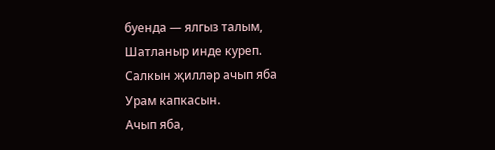буенда — ялгыз талым,
Шатланыр инде куреп.
Салкын җилләр ачып яба
Урам капкасын.
Ачып яба,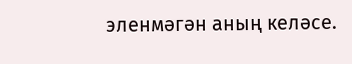эленмәгән аның келәсе.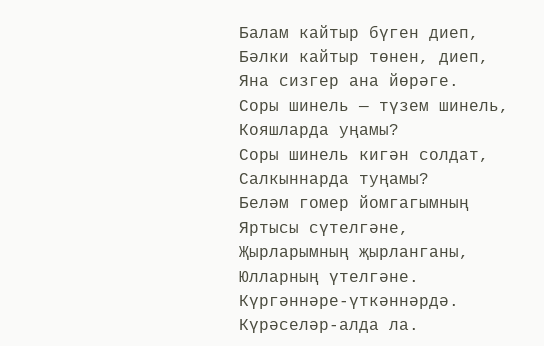Балам кайтыр бүген диеп,
Бәлки кайтыр төнен, диеп,
Яна сизгер ана йөрәге.
Соры шинель — түзем шинель,
Кояшларда уңамы?
Соры шинель кигән солдат,
Салкыннарда туңамы?
Беләм гомер йомгагымның
Яртысы сүтелгәне,
Җырларымның җырланганы,
Юлларның үтелгәне.
Күргәннәре-үткәннәрдә.
Күрәселәр-алда ла.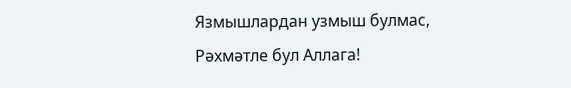Язмышлардан узмыш булмас,
Рәхмәтле бул Аллага!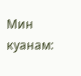Мин куанам: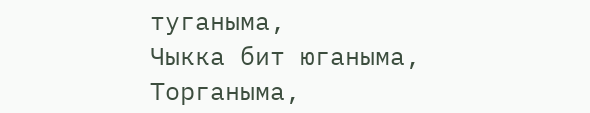туганыма,
Чыкка бит юганыма,
Торганыма,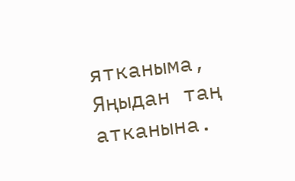ятканыма,
Яңыдан таң атканына.